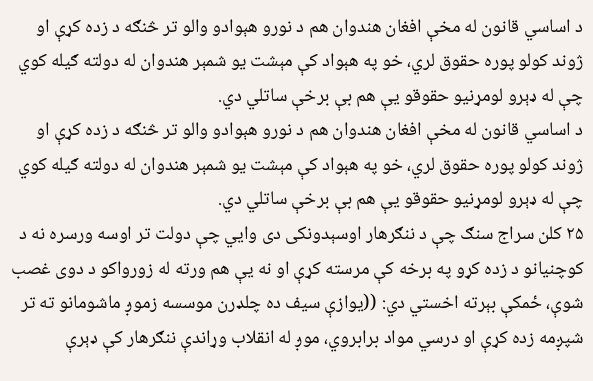د اساسي قانون له مخې افغان هندوان هم د نورو هېوادو والو تر څنګه د زده كړې او ژوند كولو پوره حقوق لري، خو په هېواد كې مېشت يو شمېر هندوان له دولته ګيله كوي چې له ډېرو لومړنيو حقوقو يې هم بې برخې ساتلي دي.
د اساسي قانون له مخې افغان هندوان هم د نورو هېوادو والو تر څنګه د زده كړې او ژوند كولو پوره حقوق لري، خو په هېواد كې مېشت يو شمېر هندوان له دولته ګيله كوي چې له ډېرو لومړنيو حقوقو يې هم بې برخې ساتلي دي.
۲۵ كلن سراج سنګ چې د ننګرهار اوسېدونكى دى وايي چې دولت تر اوسه ورسره نه د كوچنيانو د زده كړو په برخه كې مرسته كړې او نه يې هم ورته له زورواكو د دوى غصب شوې، ځمكې بېرته اخستي دي: ((يوازې سيف ده چلډرن موسسه زموږ ماشومانو ته تر شپږمه زده كړې او درسي مواد برابروي، موږ له انقلاب وړاندې ننګرهار كې ډېرې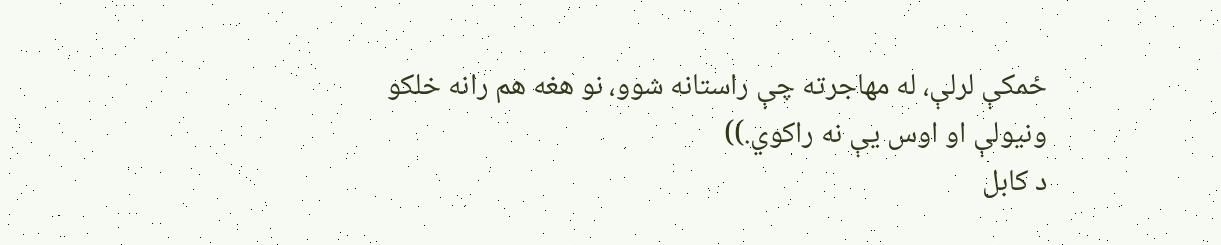ځمكې لرلې، له مهاجرته چې راستانه شوو، نو هغه هم رانه خلكو ونيولې او اوس يې نه راكوي.))
د كابل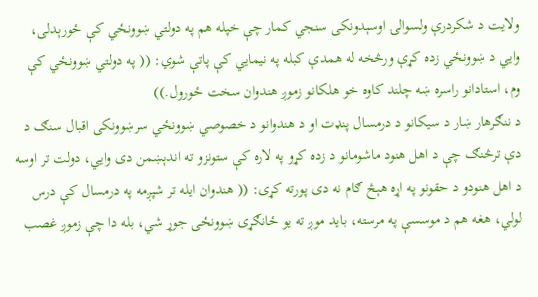ولايت د شكردرې ولسوالۍ اوسېدونكى سنجي كمار چې خپله هم په دولتي ښوونځي كې ځورېدلى، وايي د ښوونځي زده كړې ورڅخه له همدې كبله په نيمايي كې پاتې شوي: (( په دولتي ښوونځي كې وم، استادانو راسره ښه چلند كاوه خو هلكانو زموږ هندوان سخت ځورول.))
د ننګرهار ښار د سیكانو د درمسال پنډت او د هندوانو د خصوصي ښوونځي سرښوونكى اقبال سنګ د دې ترڅنګ چې د اهل هنود ماشومانو د زده كړو په لاره كې ستونزو ته اندېښمن دى وايي، دولت تر اوسه د اهل هنودو د حقونو په اړه هېڅ ګام نه دى پورته كړى: (( هندوان ايله تر شپږمه په درمسال کې درس لولي، هغه هم د موسسې په مرسته، بايد موږ ته يو ځانګړى ښوونځى جوړ شي، بله دا چې زموږ غصب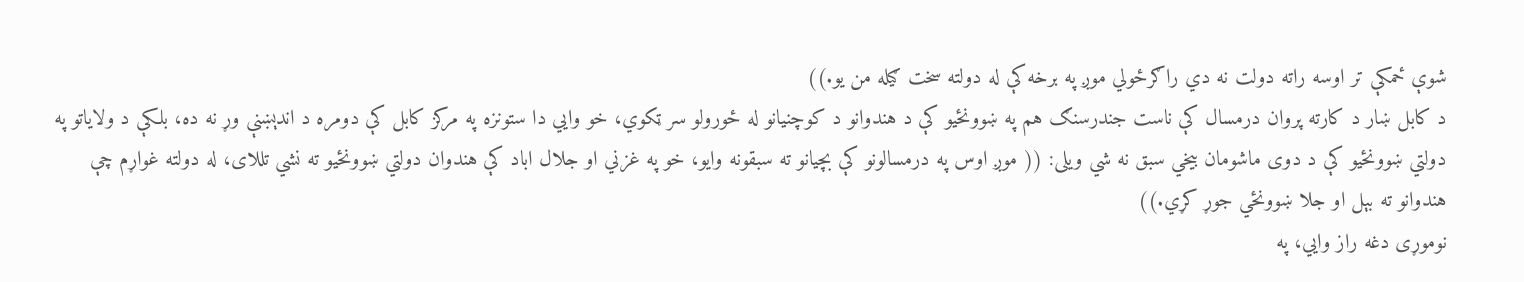شوې ځمكې تر اوسه راته دولت نه دي راګرځولي موږ په برخه كې له دولته سخت ګيله من يو.))
د كابل ښار د كارته پروان درمسال كې ناست جندرسنګ هم په ښوونځيو كې د هندوانو د كوچنيانو له ځورولو سر ټكوي، خو وايي دا ستونزه په مركز كابل كې دومره د اندېښنې وړ نه ده، بلكې د ولاياتو په دولتي ښوونځيو كې د دوى ماشومان بيخي سبق نه شي ويلى: (( موږ اوس په درمسالونو كې بچيانو ته سبقونه وايو، خو په غزني او جلال اباد كې هندوان دولتي ښوونځيو ته نشي تللاى، له دولته غواړم چې هندوانو ته بېل او جلا ښوونځي جوړ كړي.))
نوموړى دغه راز وايي، په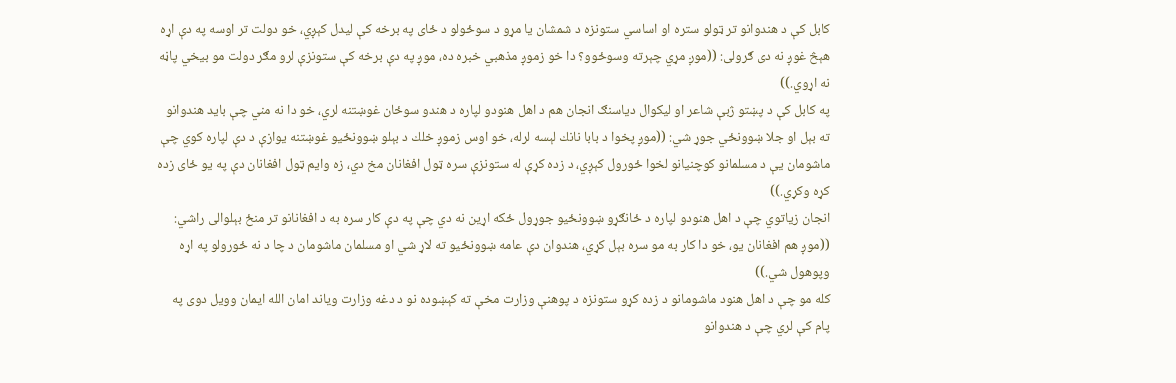كابل كې د هندوانو تر ټولو ستره او اساسي ستونزه د شمشان يا مړو د سوځولو د ځاى په برخه كې ليدل كېږي، خو دولت تر اوسه په دې اړه هېڅ غوږ نه دى ګرولى: ((موږ مړي چېرته وسوځوو؟ دا خو زموږ مذهبي خبره ده، موږ په دې برخه كې ستونزې لرو مګر دولت مو بيخي پاڼه نه اړوي.))
په كابل كې د پښتو ژبې شاعر او ليكوال دياسنګ انجان هم د اهل هنودو لپاره د هندو سوځان غوښتنه لري، خو دا نه مني چې بايد هندوانو ته بېل او جلا ښوونځي جوړ شي: ((موږ پخوا د بابا نانك لېسه لرله، خو اوس زموږ خلك د بېلو ښوونځيو غوښتنه يوازې د دې لپاره كوي چې ماشومان يې د مسلمانو كوچنيانو لخوا ځورول كېږي، د زده كړې له ستونزې سره ټول افغانان مخ دي، زه وايم ټول افغانان دې په يو ځاى زده كړه وكړي.))
انجان زياتوي چې د اهل هنودو لپاره د ځانګړو ښوونځيو جوړول ځكه اړين نه دي چې په دې كار سره به د افغانانو تر منځ بېلوالى راشي: ((موږ هم افغانان يو، خو دا كار به مو سره بېل كړي، هندوان دې عامه ښوونځيو ته لاړ شي او مسلمان ماشومان د چا د نه ځورولو په اړه وپوهول شي.))
كله مو چې د اهل هنود ماشومانو د زده كړو ستونزه د پوهنې وزارت مخې ته كېښوده نو د دغه وزارت وياند امان الله ايمان وويل دوى په پام كې لري چې د هندوانو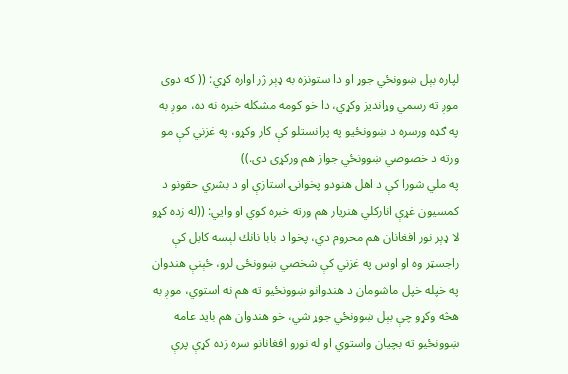لپاره بېل ښوونځي جوړ او دا ستونزه به ډېر ژر اواره كړي: (( كه دوى موږ ته رسمي وړانديز وكړي، دا خو كومه مشكله خبره نه ده، موږ به په ګډه ورسره د ښوونځيو په پرانستلو كې كار وكړو، په غزني كې مو ورته د خصوصي ښوونځي جواز هم وركړى دى.))
په ملي شورا كې د اهل هنودو پخوانۍ استازې او د بشري حقونو د كمسيون غړې اناركلي هنريار هم ورته خبره كوي او وايي: ((له زده كړو لا ډېر نور افغانان هم محروم دي، پخوا د بابا نانك لېسه كابل كې راجسټر وه او اوس په غزني كې شخصي ښوونځى لرو، ځېنې هندوان په خپله خپل ماشومان د هندوانو ښوونځيو ته هم نه استوي، موږ به هڅه وكړو چې بېل ښوونځي جوړ شي، خو هندوان هم بايد عامه ښوونځيو ته بچيان واستوي او له نورو افغانانو سره زده كړې پرې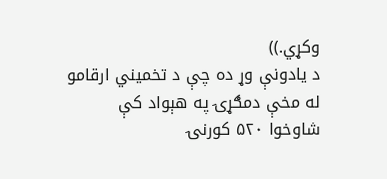وكړي.))
د یادونې وړ ده چې د تخمیني ارقامو له مخې دمګړۍ په هېواد کې شاوخوا ۵۲۰ کورنۍ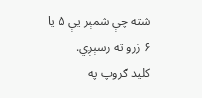شته چې شمېر یې ۵ یا ۶ زرو ته رسېږي.
کلید ګروپ په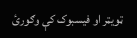ټویټر او فیسبوک کې وګورئ